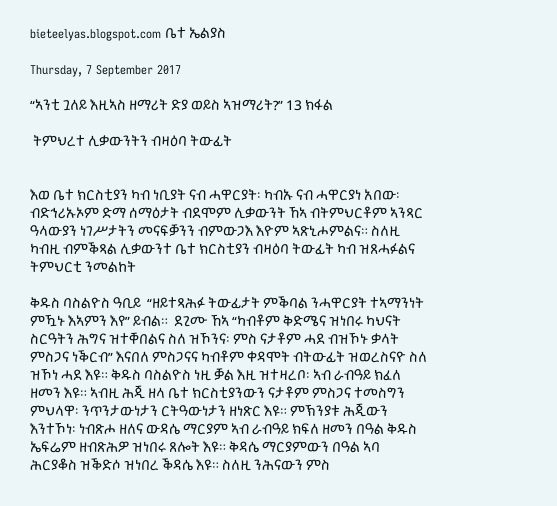bieteelyas.blogspot.com ቤተ ኤልያስ

Thursday, 7 September 2017

“ኣንቲ ጓለይ እዚኣስ ዘማሪት ድያ ወይስ ኣዝማሪት?” 13 ክፋል

 ትምህረተ ሊቃውንትን ብዛዕባ ትውፊት


እወ ቤተ ክርስቲያን ካብ ነቢያት ናብ ሓዋርያት፡ ካብኡ ናብ ሓዋርያነ አበው፡ ብድኅሪኡኦም ድማ ሰማዕታት ብደሞም ሊቃውንት ኸኣ ብትምህርቶም ኣንጻር ዓላውያን ነገሥታትን መናፍቓንን ብምውጋእ እዮም ኣጽኒሖምልና። ስለዚ ካብዚ ብምቕጻል ሊቃውንተ ቤተ ክርስቲያን ብዛዕባ ትውፊት ካብ ዝጸሓፉልና ትምህርቲ ንመልከት

ቅዱስ ባስልዮስ ዓቢይ  “ዘይተጻሕፉ ትውፊታት ምቕባል ንሓዋርያት ተኣማንነት ምዃኑ እኣምን እየ” ይብል።  ደጊሙ ኸኣ “ካብቶም ቅድሜና ዝነበሩ ካህናት ስርዓትን ሕግና ዝተቐበልና ስለ ዝኾንና፡ ምስ ናታቶም ሓደ ብዝኾኑ ቃላት ምስጋና ነቕርብ” እናበለ ምስጋናና ካብቶም ቀዳሞት ብትውፊት ዝወረስናዮ ስለ ዝኾነ ሓደ እዩ። ቅዱስ ባስልዮስ ነዚ ቓል እዚ ዝተዛረቦ፡ ኣብ ራብዓይ ክፈለ ዘመን እዩ። ኣብዚ ሕጂ ዘላ ቤተ ክርስቲያንውን ናታቶም ምስጋና ተመስግን ምህላዋ፡ ንጥንታውነታን ርትዓውነታን ዘነጽር እዩ። ምኽንያቱ ሕጂውን እንተኾነ፡ ነብጽሖ ዘለና ውዳሴ ማርያም ኣብ ራብዓይ ክፍለ ዘመን በዓል ቅዱስ ኤፍሬም ዘብጽሕዎ ዝነበሩ ጸሎት እዩ። ቅዳሴ ማርያምውን በዓል ኣባ ሕርያቆስ ዝቕድሶ ዝነበረ ቕዳሴ እዩ። ስለዚ ንሕናውን ምስ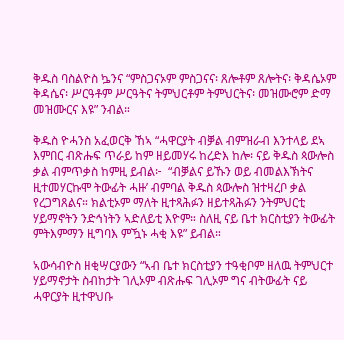ቅዱስ ባስልዮስ ኴንና “ምስጋናኦም ምስጋናና፡ ጸሎቶም ጸሎትና፡ ቅዳሴኦም ቅዳሴና፡ ሥርዓቶም ሥርዓትና ትምህርቶም ትምህርትና፡ መዝሙሮም ድማ መዝሙርና እዩ” ንብል።

ቅዱስ ዮሓንስ አፈወርቅ ኸኣ “ሓዋርያት ብቓል ብምዝራብ እንተላይ ደኣ እምበር ብጽሑፍ ጥራይ ከም ዘይመሃሩ ከረድእ ከሎ፡ ናይ ቅዱስ ጳውሎስ ቃል ብምጥቃስ ከምዚ ይብል፦  “ብቓልና ይኹን ወይ ብመልእኽትና ዚተመሃርኩሞ ትውፊት ሓዙ’ ብምባል ቅዱስ ጳውሎስ ዝተዛረቦ ቃል የረጋግጸልና። ክልቲኦም ማለት ዚተጻሕፉን ዘይተጻሕፉን ንትምህርቲ ሃይማኖትን ንድኅነትን ኣድለይቲ እዮም። ስለዚ ናይ ቤተ ክርስቲያን ትውፊት ምትእምማን ዚግባእ ምዃኑ ሓቂ እዩ” ይብል።

ኣውሳብዮስ ዘቂሣርያውን “ኣብ ቤተ ክርስቲያን ተዓቂቦም ዘለዉ ትምህርተ ሃይማኖታት ስብከታት ገሊኦም ብጽሑፍ ገሊኦም ግና ብትውፊት ናይ ሓዋርያት ዚተዋህቡ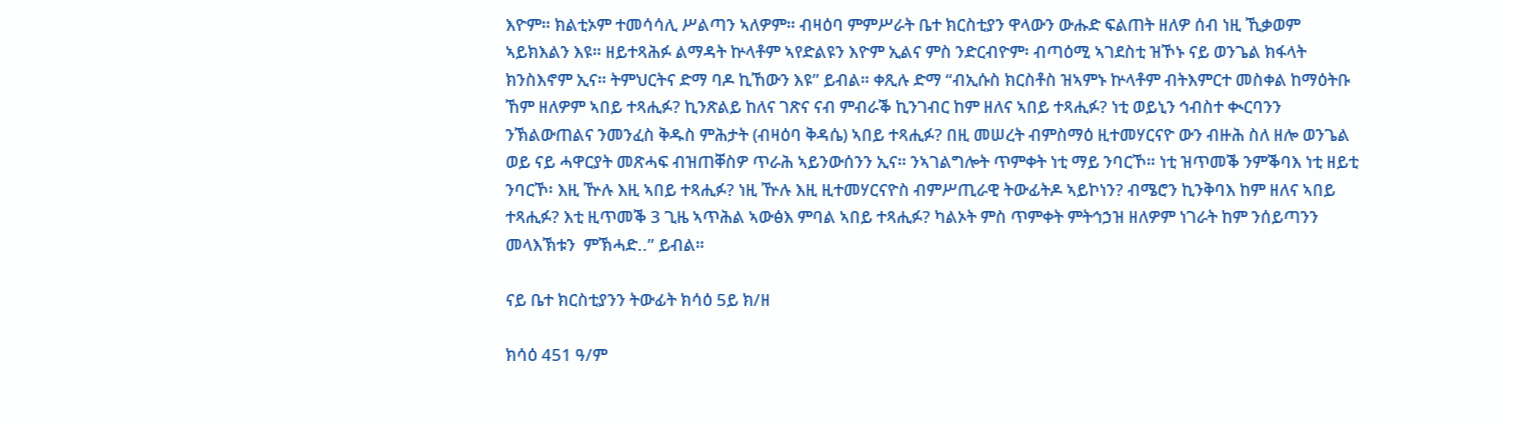እዮም። ክልቲኦም ተመሳሳሊ ሥልጣን ኣለዎም። ብዛዕባ ምምሥራት ቤተ ክርስቲያን ዋላውን ውሑድ ፍልጠት ዘለዎ ሰብ ነዚ ኺቃወም ኣይክእልን እዩ። ዘይተጻሕፉ ልማዳት ኵላቶም ኣየድልዩን እዮም ኢልና ምስ ንድርብዮም፡ ብጣዕሚ ኣገደስቲ ዝኾኑ ናይ ወንጌል ክፋላት ክንስእኖም ኢና። ትምህርትና ድማ ባዶ ኪኸውን እዩ” ይብል። ቀጺሉ ድማ “ብኢሱስ ክርስቶስ ዝኣምኑ ኵላቶም ብትእምርተ መስቀል ከማዕትቡ ኸም ዘለዎም ኣበይ ተጻሒፉ? ኪንጽልይ ከለና ገጽና ናብ ምብራቕ ኪንገብር ከም ዘለና ኣበይ ተጻሒፉ? ነቲ ወይኒን ኅብስተ ቊርባንን ንኽልውጠልና ንመንፈስ ቅዱስ ምሕታት (ብዛዕባ ቅዳሴ) ኣበይ ተጻሒፉ? በዚ መሠረት ብምስማዕ ዚተመሃርናዮ ውን ብዙሕ ስለ ዘሎ ወንጌል ወይ ናይ ሓዋርያት መጽሓፍ ብዝጠቐስዎ ጥራሕ ኣይንውሰንን ኢና። ንኣገልግሎት ጥምቀት ነቲ ማይ ንባርኾ። ነቲ ዝጥመቕ ንምቕባእ ነቲ ዘይቲ ንባርኾ፡ እዚ ዅሉ እዚ ኣበይ ተጻሒፉ? ነዚ ዅሉ እዚ ዚተመሃርናዮስ ብምሥጢራዊ ትውፊትዶ ኣይኮነን? ብሜሮን ኪንቅባእ ከም ዘለና ኣበይ ተጻሒፉ? እቲ ዚጥመቕ 3 ጊዜ ኣጥሕል ኣውፅእ ምባል ኣበይ ተጻሒፉ? ካልኦት ምስ ጥምቀት ምትኅኃዝ ዘለዎም ነገራት ከም ንሰይጣንን መላእኽቱን  ምኽሓድ..” ይብል።

ናይ ቤተ ክርስቲያንን ትውፊት ክሳዕ 5ይ ክ/ዘ

ክሳዕ 451 ዓ/ም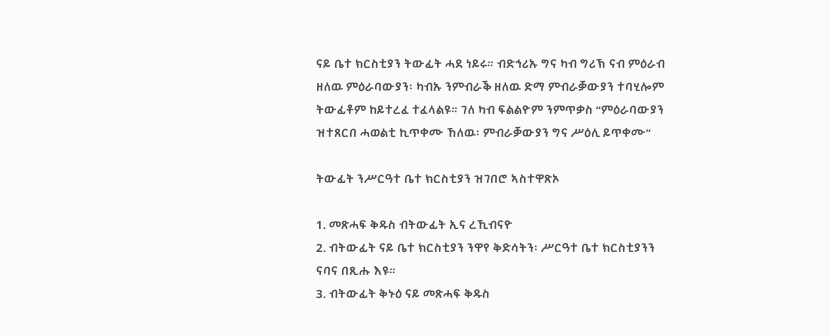ናይ ቤተ ክርስቲያን ትውፊት ሓደ ነይሩ። ብድኅሪኡ ግና ካብ ግሪኽ ናብ ምዕራብ ዘለዉ ምዕራባውያን፡ ካብኡ ንምብራቕ ዘለዉ ድማ ምብራቓውያን ተባሂሎም ትውፊቶም ከይተረፈ ተፈላልዩ። ገለ ካብ ፍልልዮም ንምጥቃስ “ምዕራባውያን ዝተጸርበ ሓወልቲ ኪጥቀሙ ኸለዉ፡ ምብራቓውያን ግና ሥዕሊ ይጥቀሙ”

ትውፊት ንሥርዓተ ቤተ ክርስቲያን ዝገበሮ ኣስተዋጽኦ

1. መጽሓፍ ቅዱስ ብትውፊት ኢና ረኺብናዮ
2. ብትውፊት ናይ ቤተ ክርስቲያን ንዋየ ቅድሳትን፡ ሥርዓተ ቤተ ክርስቲያንን ናባና በጺሑ እዩ።
3. ብትውፊት ቅኑዕ ናይ መጽሓፍ ቅዱስ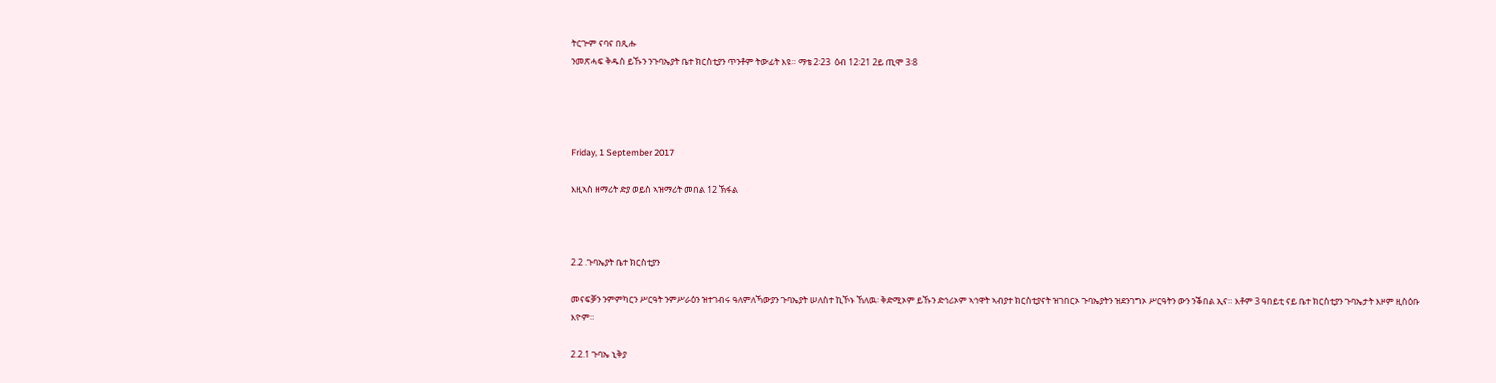ትርጕም ናባና በጺሑ
ንመጽሓፍ ቅዱስ ይኹን ንጉባኤያት ቤተ ክርስቲያን ጥንቶም ትውፊት እዩ። ማቴ 2፡23  ዕብ 12፡21 2ይ ጢሞ 3፡8




Friday, 1 September 2017

እዚኣስ ዘማሪት ድያ ወይስ ኣዝማሪት መበል 12 ኽፋል



2.2 .ጉባኤያት ቤተ ክርስቲያን

መናፍቓን ንምምካርን ሥርዓት ንምሥራዕን ዝተገብሩ ዓለምለኻውያን ጉባኤያት ሠለስተ ኪኾኑ ኸለዉ፡ ቅድሚኦም ይኹን ድኅሪኦም ኣኅዋት ኣብያተ ክርስቲያናት ዝገበርኦ ጉባኤያትን ዝደንገግኦ ሥርዓትን ውን ንቕበል ኢና። እቶም 3 ዓበይቲ ናይ ቤተ ክርስቲያን ጉባኤታት እዞም ዚስዕቡ እዮም።

2.2.1 ጉባኤ ኒቅያ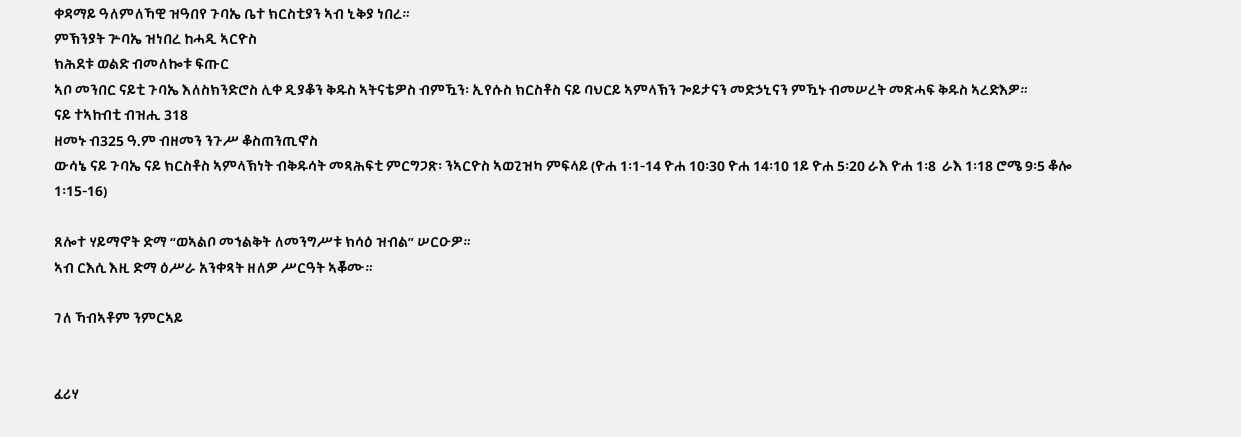ቀዳማይ ዓለምለኻዊ ዝዓበየ ጉባኤ ቤተ ክርስቲያን ኣብ ኒቅያ ነበረ።
ምኽንያት ጕባኤ ዝነበረ ከሓዲ ኣርዮስ
ክሕደቱ ወልድ ብመለኰቱ ፍጡር
ኣቦ መንበር ናይቲ ጉባኤ እለስክንድሮስ ሊቀ ዲያቆን ቅዱስ ኣትናቴዎስ ብምዃን፡ ኢየሱስ ክርስቶስ ናይ ባህርይ ኣምላኽን ጐይታናን መድኃኒናን ምዃኑ ብመሠረት መጽሓፍ ቅዱስ ኣረድእዎ።
ናይ ተኣከብቲ ብዝሒ 318
ዘመኑ ብ325 ዓ.ም ብዘመን ንጉሥ ቆስጠንጢኖስ
ውሳኔ ናይ ጉባኤ ናይ ክርስቶስ ኣምላኽነት ብቅዱሳት መጻሕፍቲ ምርግጋጽ፡ ንኣርዮስ ኣወጊዝካ ምፍላይ (ዮሐ 1፡1-14 ዮሐ 10፡30 ዮሐ 14፡10 1ይ ዮሐ 5፡20 ራእ ዮሐ 1፡8  ራእ 1፡18 ሮሜ 9፡5 ቆሎ 1፡15-16)

ጸሎተ ሃይማኖት ድማ “ወኣልቦ መኀልቅት ለመንግሥቱ ክሳዕ ዝብል” ሠርዑዎ።
ኣብ ርእሲ እዚ ድማ ዕሥራ አንቀጻት ዘለዎ ሥርዓት ኣቖሙ።

ገለ ኻብኣቶም ንምርኣይ


ፈሪሃ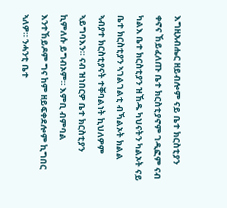እግዚአብሔር ዘይብሎም ናይ ቤተ ክርስቲያን ቀኖና ኸይፈለጡ ቤተ ክርስቲያኖም ገዲፎም ናብ ካልእ ቤተ ክርስቲያን ዝኸዱ ካህናትን ካልኦት ናይ ቤተ ክርስቲያን ኣገልገልቲ ብኻልኦት ክልል ኣብያተ ክርስቲያናት ተቐባልነት ኪህለዎም ኣይግባእን። ናብ ዝነበርዎ ቤተ ክርስቲያን ኪምለሱ ይግብኦም። እምቢ ብምባል እንተኸይዶም ግና ከም ዘይፍቀደሎም ኪግበር ኣለዎ። ንሓንቲ ቤተ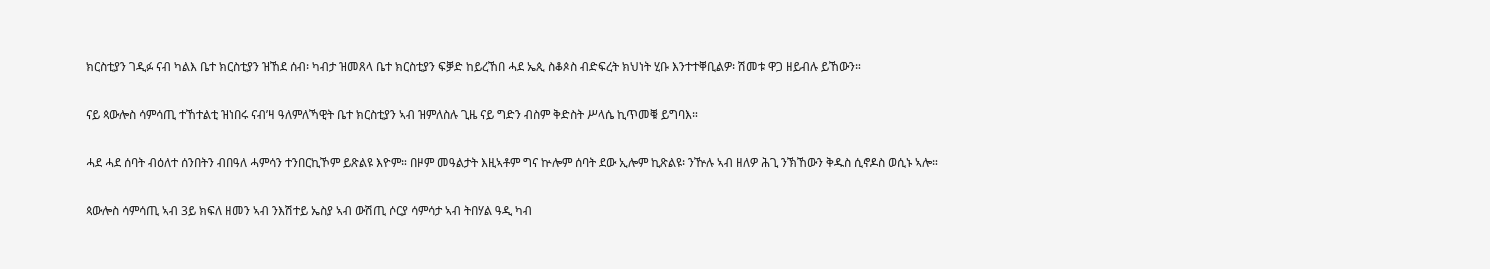ክርስቲያን ገዲፉ ናብ ካልእ ቤተ ክርስቲያን ዝኸደ ሰብ፡ ካብታ ዝመጸላ ቤተ ክርስቲያን ፍቓድ ከይረኸበ ሓደ ኤጲ ስቆጶስ ብድፍረት ክህነት ሂቡ እንተተቐቢልዎ፡ ሽመቱ ዋጋ ዘይብሉ ይኸውን።

ናይ ጳውሎስ ሳምሳጢ ተኸተልቲ ዝነበሩ ናብ’ዛ ዓለምለኻዊት ቤተ ክርስቲያን ኣብ ዝምለስሉ ጊዜ ናይ ግድን ብስም ቅድስት ሥላሴ ኪጥመቑ ይግባእ።

ሓደ ሓደ ሰባት ብዕለተ ሰንበትን ብበዓለ ሓምሳን ተንበርኪኾም ይጽልዩ እዮም። በዞም መዓልታት እዚኣቶም ግና ኵሎም ሰባት ደው ኢሎም ኪጽልዩ፡ ንዅሉ ኣብ ዘለዎ ሕጊ ንኽኸውን ቅዱስ ሲኖዶስ ወሲኑ ኣሎ።

ጳውሎስ ሳምሳጢ ኣብ 3ይ ክፍለ ዘመን ኣብ ንእሽተይ ኤስያ ኣብ ውሽጢ ሶርያ ሳምሳታ ኣብ ትበሃል ዓዲ ካብ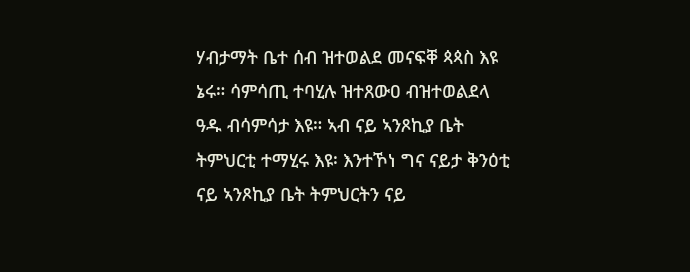ሃብታማት ቤተ ሰብ ዝተወልደ መናፍቐ ጳጳስ እዩ ኔሩ። ሳምሳጢ ተባሂሉ ዝተጸውዐ ብዝተወልደላ ዓዱ ብሳምሳታ እዩ። ኣብ ናይ ኣንጾኪያ ቤት ትምህርቲ ተማሂሩ እዩ፡ እንተኾነ ግና ናይታ ቅንዕቲ ናይ ኣንጾኪያ ቤት ትምህርትን ናይ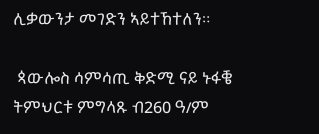ሊቃውንታ መገድን ኣይተኸተለን።

 ጳውሎስ ሳምሳጢ ቅድሚ ናይ ኑፋቔ ትምህርቱ ምግላጹ ብ260 ዓ/ም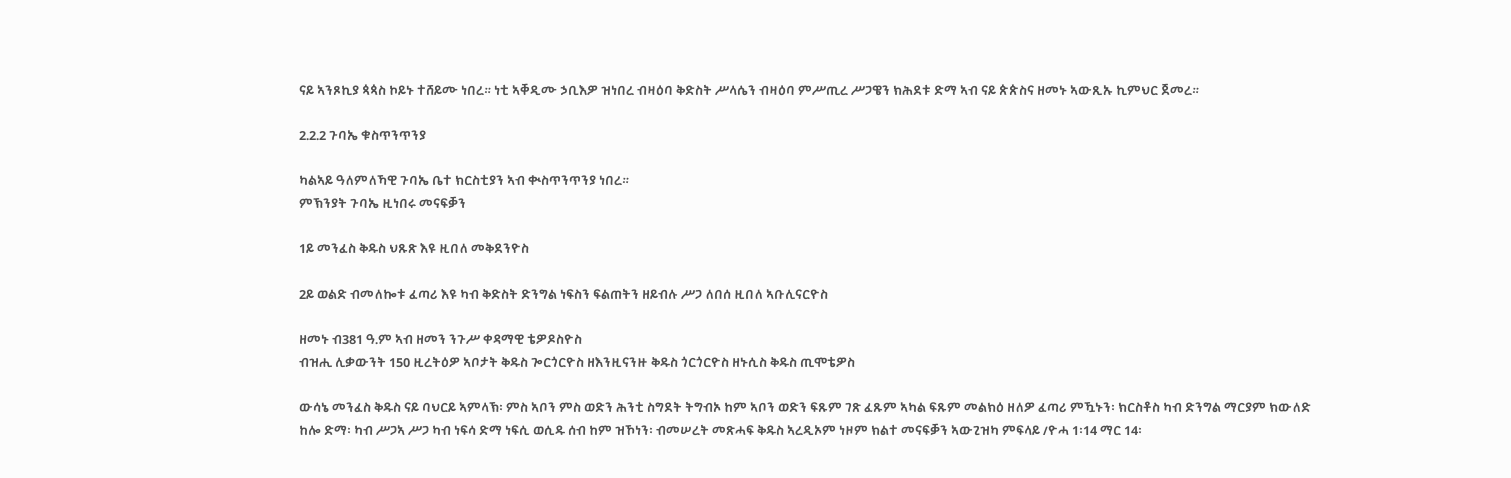ናይ ኣንጾኪያ ጳጳስ ኮይኑ ተሸይሙ ነበረ። ነቲ ኣቐዲሙ ኃቢእዎ ዝነበረ ብዛዕባ ቅድስት ሥላሴን ብዛዕባ ምሥጢረ ሥጋዌን ክሕደቱ ድማ ኣብ ናይ ጵጵስና ዘመኑ ኣውጺኡ ኪምህር ጀመረ።

2.2.2 ጉባኤ ቁስጥንጥንያ

ካልኣይ ዓለምለኻዊ ጉባኤ ቤተ ክርስቲያን ኣብ ቊስጥንጥንያ ነበረ።
ምኽንያት ጉባኤ ዚነበሩ መናፍቓን

1ይ መንፈስ ቅዱስ ህጹጽ እዩ ዚበለ መቅደንዮስ

2ይ ወልድ ብመለኰቱ ፈጣሪ እዩ ካብ ቅድስት ድንግል ነፍስን ፍልጠትን ዘይብሉ ሥጋ ለበሰ ዚበለ ኣቡሊናርዮስ

ዘመኑ ብ381 ዓ.ም ኣብ ዘመን ንጉሥ ቀዳማዊ ቴዎዶስዮስ
ብዝሒ ሊቃውንት 150 ዚረትዕዎ ኣቦታት ቅዱስ ጐርጎርዮስ ዘእንዚናንዙ ቅዱስ ጎርጎርዮስ ዘኑሲስ ቅዱስ ጢሞቴዎስ

ውሳኔ መንፈስ ቅዱስ ናይ ባህርይ ኣምላኽ፡ ምስ ኣቦን ምስ ወድን ሕንቲ ስግደት ትግብኦ ከም ኣቦን ወድን ፍጹም ገጽ ፈጹም ኣካል ፍጹም መልክዕ ዘለዎ ፈጣሪ ምዃኑን፡ ክርስቶስ ካብ ድንግል ማርያም ክውለድ ከሎ ድማ፡ ካብ ሥጋኣ ሥጋ ካብ ነፍሳ ድማ ነፍሲ ወሲዱ ሰብ ከም ዝኾነን፡ ብመሠረት መጽሓፍ ቅዱስ ኣረዲኦም ነዞም ክልተ መናፍቓን ኣውጊዝካ ምፍላይ /ዮሓ 1፡14 ማር 14፡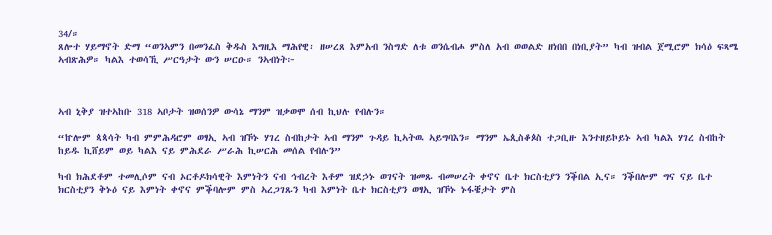34/።
ጸሎተ ሃይማኖት ድማ “ወንኣምን በመንፈስ ቅዱስ እግዚእ ማሕየዊ፡ ዘሠረጸ እምአብ ንስግድ ለቱ ወንሴብሖ ምስለ አብ ወወልድ ዘነበበ በነቢያት” ካብ ዝብል ጀሚሮም ክሳዕ ፍጻሜ ኣብጽሕዎ። ካልእ ተወሳኺ ሥርዓታት ውን ሠርዑ። ንኣብነት፦



ኣብ ኒቅያ ዝተኣከቡ 318 ኣቦታት ዝወሰንዎ ውሳኔ ማንም ዝቃወሞ ሰብ ኪህሉ የብሉን።

“ኵሎም ጳጳሳት ካብ ምምሕዳሮም ወፃኢ ኣብ ዝኾኑ ሃገረ ስብከታት ኣብ ማንም ጉዳይ ኪኣትዉ ኣይግባእን። ማንም ኤጲስቆጶስ ተጋቢዙ እንተዘይኮይኑ ኣብ ካልእ ሃገረ ስብከት ከይዱ ኪሸይም ወይ ካልእ ናይ ምሕደራ ሥራሕ ኪሠርሕ መሰል የብሉን”

ካብ ክሕደቶም ተመሊሶም ናብ ኦርቶዶክሳዊት እምነትን ናብ ኅብረት እቶም ዝደኃኑ ወገናት ዝመጹ ብመሠረት ቀኖና ቤተ ክርስቲያን ንቕበል ኢና። ንቕበሎም ግና ናይ ቤተ ክርስቲያን ቅኑዕ ናይ እምነት ቀኖና ምቕባሎም ምስ ኣረጋገጹን ካብ እምነት ቤተ ክርስቲያን ወፃኢ ዝኾኑ ኑፋቔታት ምስ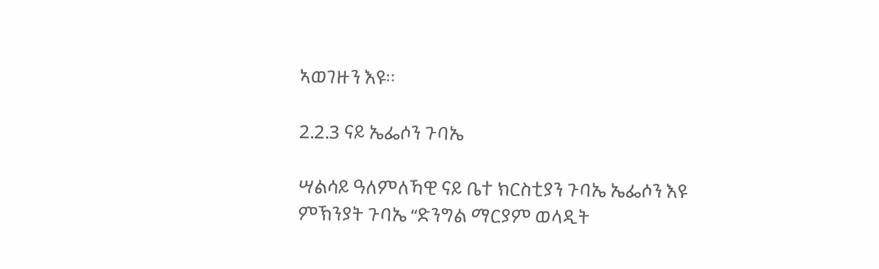ኣወገዙን እዩ።

2.2.3 ናይ ኤፌሶን ጉባኤ

ሣልሳይ ዓለምለኻዊ ናይ ቤተ ክርስቲያን ጉባኤ ኤፌሶን እዩ
ምኽንያት ጉባኤ “ድንግል ማርያም ወላዲት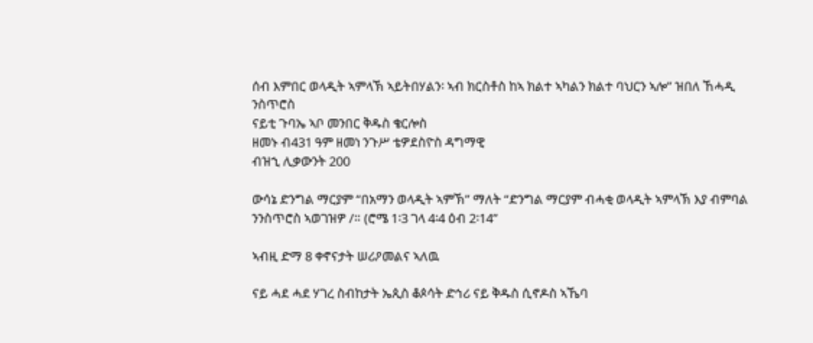ሰብ እምበር ወላዲት ኣምላኽ ኣይትበሃልን፡ ኣብ ክርስቶስ ከኣ ክልተ ኣካልን ክልተ ባህርን ኣሎ” ዝበለ ኸሓዲ ንስጥሮስ
ናይቲ ጉባኤ ኣቦ መንበር ቅዱስ ቄርሎስ
ዘመኑ ብ431 ዓም ዘመነ ንጉሥ ቴዎደስዮስ ዳግማዊ
ብዝኂ ሊቃውንት 200

ውሳኔ ድንግል ማርያም “በአማን ወላዲት ኣምኽ” ማለት “ድንግል ማርያም ብሓቂ ወላዲት ኣምላኽ እያ ብምባል ንንስጥሮስ ኣወገዝዎ /። (ሮሜ 1፡3 ገላ 4፡4 ዕብ 2፡14”

ኣብዚ ድማ 8 ቀኖናታት ሠሪዖመልና ኣለዉ

ናይ ሓደ ሓደ ሃገረ ስብከታት ኤጲስ ቆጶሳት ድኅሪ ናይ ቅዱስ ሲኖዶስ ኣኼባ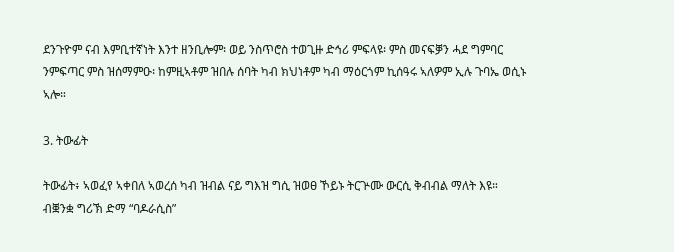ደንጉዮም ናብ እምቢተኛነት እንተ ዘንቢሎም፡ ወይ ንስጥሮስ ተወጊዙ ድኅሪ ምፍላዩ፡ ምስ መናፍቓን ሓደ ግምባር ንምፍጣር ምስ ዝሰማምዑ፡ ከምዚኣቶም ዝበሉ ሰባት ካብ ክህነቶም ካብ ማዕርጎም ኪሰዓሩ ኣለዎም ኢሉ ጉባኤ ወሲኑ ኣሎ።

3. ትውፊት

ትውፊት፥ ኣወፈየ ኣቀበለ ኣወረሰ ካብ ዝብል ናይ ግእዝ ግሲ ዝወፀ ኾይኑ ትርጕሙ ውርሲ ቅብብል ማለት እዩ። ብቛንቋ ግሪኽ ድማ “ባዶራሲስ”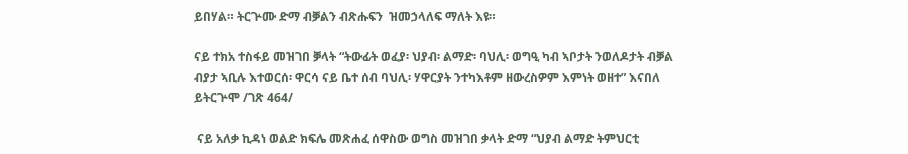ይበሃል። ትርጕሙ ድማ ብቓልን ብጽሑፍን  ዝመኃላለፍ ማለት እዩ።

ናይ ተክአ ተስፋይ መዝገበ ቓላት “ትውፊት ወፈያ፡ ህያብ፡ ልማድ፡ ባህሊ፡ ወግዒ ካብ ኣቦታት ንወለዶታት ብቓል ብያታ ኣቢሉ እተወርሰ፡ ዋርሳ ናይ ቤተ ሰብ ባህሊ፡ ሃዋርያት ንተካእቶም ዘውረስዎም እምነት ወዘተ” እናበለ ይትርጕሞ /ገጽ 464/

 ናይ አለቃ ኪዳነ ወልድ ክፍሌ መጽሐፈ ሰዋስው ወግስ መዝገበ ቃላት ድማ “ህያብ ልማድ ትምህርቲ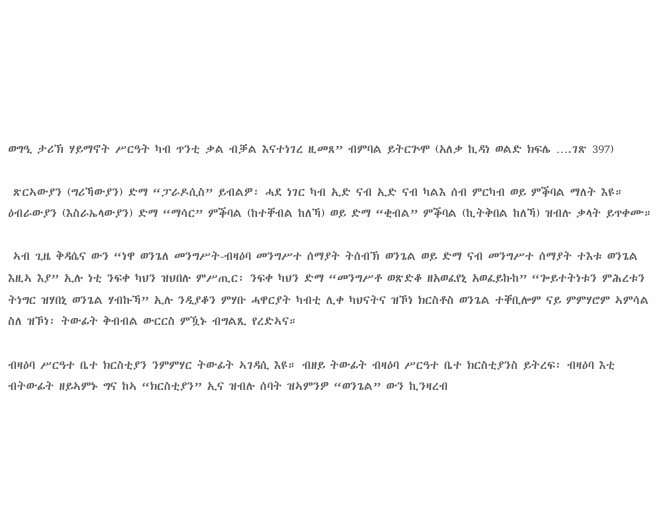ወግዒ ታሪኽ ሃይማኖት ሥርዓት ካብ ጥንቲ ቃል ብቓል እናተነገረ ዚመጸ” ብምባል ይትርጕሞ (አለቃ ኪዳነ ወልድ ክፍሌ ….ገጽ 397)

 ጽርኣውያን (ግሪኻውያን) ድማ “ፓራዶሲስ” ይብልዎ፡ ሓደ ነገር ካብ ኢድ ናብ ኢድ ናብ ካልእ ሰብ ምርካብ ወይ ምቕባል ማለት እዩ። ዕብራውያን (እስራኤላውያን) ድማ “ማሳር” ምቕባል (ከተቐብል ከለኻ) ወይ ድማ “ቂብል” ምቕባል (ኪትቅበል ከለኻ) ዝብሉ ቃላት ይጥቀሙ።

 ኣብ ጊዜ ቅዳሴና ውን “ነዋ ወንጌለ መንግሥት-ብዛዕባ መንግሥተ ሰማያት ትሰብኽ ወንጌል ወይ ድማ ናብ መንግሥተ ሰማያት ተእቱ ወንጌል እዚኣ እያ” ኢሉ ነቲ ንፍቀ ካህን ዝህበሉ ምሥጢር፡ ንፍቀ ካህን ድማ “መንግሥቶ ወጽድቆ ዘአወፈየኒ አወፈይኩከ” “ጐይተትነቱን ምሕረቱን ትነግር ዝሃበኒ ወንጌል ሃብኩኻ” ኢሉ ንዲያቆን ምሃቡ ሓዋርያት ካብቲ ሊቀ ካህናትና ዝኾነ ክርስቶስ ወንጌል ተቐቢሎም ናይ ምምሃሮም ኣምሳል ስለ ዝኾነ፡ ትውፊት ቅብብል ውርርስ ምዃኑ ብግልጺ የረድኣና።

ብዛዕባ ሥርዓተ ቤተ ክርስቲያን ንምምሃር ትውፊት ኣገዳሲ እዩ። ብዘይ ትውፊት ብዛዕባ ሥርዓተ ቤተ ክርስቲያንስ ይትረፍ፡ ብዛዕባ እቲ ብትውፊት ዘይኣምኑ ግና ከኣ “ክርስቲያን” ኢና ዝብሉ ሰባት ዝኣምንዎ “ወንጌል” ውን ኪንዛረብ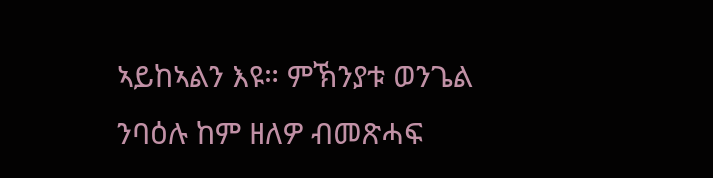ኣይከኣልን እዩ። ምኽንያቱ ወንጌል ንባዕሉ ከም ዘለዎ ብመጽሓፍ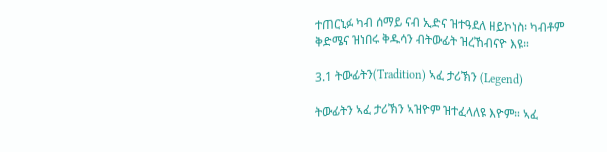ተጠርኒፉ ካብ ሰማይ ናብ ኢድና ዝተዓደለ ዘይኮነስ፡ ካብቶም ቅድሜና ዝነበሩ ቅዱሳን ብትውፊት ዝረኸብናዮ እዩ።

3.1 ትውፊትን(Tradition) ኣፈ ታሪኽን (Legend)

ትውፊትን ኣፈ ታሪኽን ኣዝዮም ዝተፈላለዩ እዮም። ኣፈ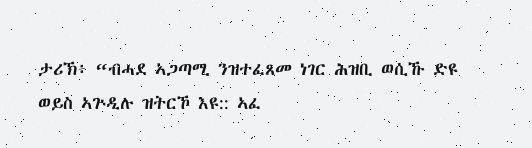ታሪኽ፥ “ብሓደ ኣጋጣሚ ንዝተፈጸመ ነገር ሕዝቢ ወሲኹ ድዩ ወይስ ኣጕዲሉ ዝትርኾ እዩ:: ኣፈ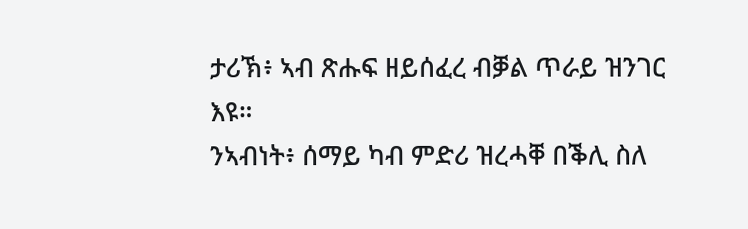ታሪኽ፥ ኣብ ጽሑፍ ዘይሰፈረ ብቓል ጥራይ ዝንገር እዩ።
ንኣብነት፥ ሰማይ ካብ ምድሪ ዝረሓቐ በቕሊ ስለ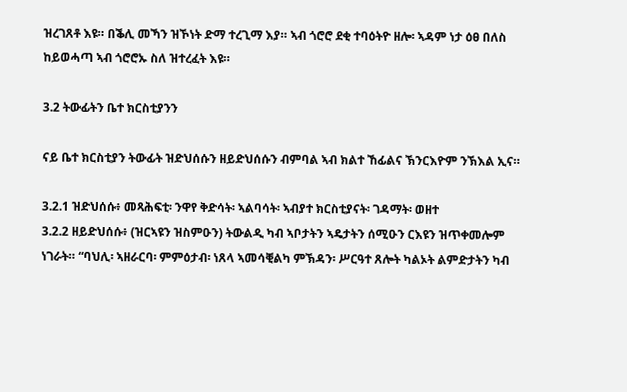ዝረገጸቶ እዩ። በቕሊ መኻን ዝኾነት ድማ ተረጊማ እያ። ኣብ ጎሮሮ ደቂ ተባዕትዮ ዘሎ፡ ኣዳም ነታ ዕፀ በለስ ከይወሓጣ ኣብ ጎሮሮኡ ስለ ዝተረፈት እዩ።

3.2 ትውፊትን ቤተ ክርስቲያንን

ናይ ቤተ ክርስቲያን ትውፊት ዝድህሰሱን ዘይድህሰሱን ብምባል ኣብ ክልተ ኸፊልና ኽንርእዮም ንኽእል ኢና።

3.2.1 ዝድህሰሱ፥ መጻሕፍቲ፡ ንዋየ ቅድሳት፡ ኣልባሳት፡ ኣብያተ ክርስቲያናት፡ ገዳማት፡ ወዘተ
3.2.2 ዘይድህሰሱ፥ (ዝርኣዩን ዝስምዑን) ትውልዲ ካብ ኣቦታትን ኣዴታትን ሰሚዑን ርእዩን ዝጥቀመሎም ነገራት። “ባህሊ፡ ኣዘራርባ፡ ምምዕታብ፡ ነጸላ ኣመሳቒልካ ምኽዳን፡ ሥርዓተ ጸሎት ካልኦት ልምድታትን ካብ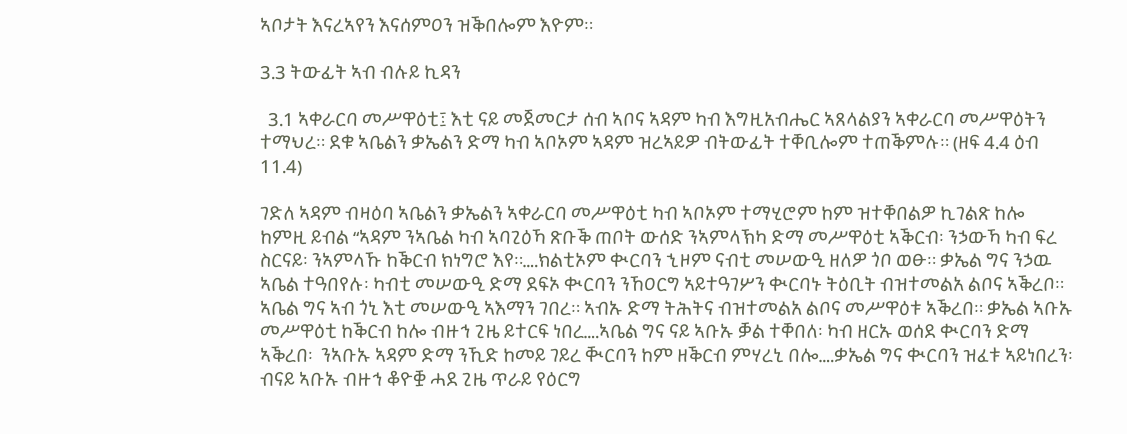ኣቦታት እናረኣየን እናሰምዐን ዝቕበሎም እዮም።

3.3 ትውፊት ኣብ ብሉይ ኪዳን

  3.1 ኣቀራርባ መሥዋዕቲ፤ እቲ ናይ መጀመርታ ሰብ ኣቦና ኣዳም ካብ እግዚአብሔር ኣጸላልያን ኣቀራርባ መሥዋዕትን ተማህረ። ደቁ ኣቤልን ቃኤልን ድማ ካብ ኣቦኦም ኣዳም ዝረኣይዎ ብትውፊት ተቐቢሎም ተጠቕምሉ። (ዘፍ 4.4 ዕብ 11.4)

ገድለ ኣዳም ብዛዕባ ኣቤልን ቃኤልን ኣቀራርባ መሥዋዕቲ ካብ ኣቦኦም ተማሂሮም ከም ዝተቐበልዎ ኪገልጽ ከሎ ከምዚ ይብል “ኣዳም ንኣቤል ካብ ኣባጊዕኻ ጽቡቕ ጠቦት ውሰድ ንኣምላኽካ ድማ መሥዋዕቲ ኣቕርብ፡ ንኃውኻ ካብ ፍረ ስርናይ፡ ንኣምላኹ ከቕርብ ክነግሮ እየ።….ክልቲኦም ቊርባን ኂዞም ናብቲ መሠውዒ ዘለዎ ጎቦ ወፁ። ቃኤል ግና ንኃዉ ኣቤል ተዓበየሉ፡ ካብቲ መሠውዒ ድማ ደፍኦ ቊርባን ንኸዐርግ ኣይተዓገሦን ቊርባኑ ትዕቢት ብዝተመልአ ልቦና ኣቕረቦ። ኣቤል ግና ኣብ ጎኒ እቲ መሠውዒ ኣእማን ገበረ። ኣብኡ ድማ ትሕትና ብዝተመልአ ልቦና መሥዋዕቱ ኣቕረበ። ቃኤል ኣቡኡ መሥዋዕቲ ከቕርብ ከሎ ብዙኅ ጊዜ ይተርፍ ነበረ….ኣቤል ግና ናይ ኣቡኡ ቓል ተቐበለ፡ ካብ ዘርኡ ወሰደ ቊርባን ድማ ኣቕረበ፡  ንኣቡኡ ኣዳም ድማ ንኺድ ከመይ ገይረ ቚርባን ከም ዘቕርብ ምሃረኒ በሎ….ቃኤል ግና ቊርባን ዝፈቱ ኣይነበረን፡ ብናይ ኣቡኡ ብዙኅ ቆዮቛ ሓደ ጊዜ ጥራይ የዕርግ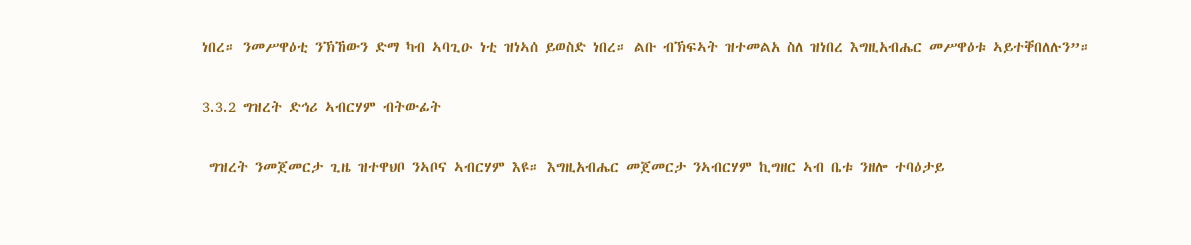ነበረ። ንመሥዋዕቲ ንኽኸውን ድማ ካብ ኣባጊዑ ነቲ ዝነኣሰ ይወስድ ነበረ። ልቡ ብኽፍኣት ዝተመልአ ስለ ዝነበረ እግዚአብሔር መሥዋዕቱ ኣይተቐበለሉን”።

3.3.2 ግዝረት ድኅሪ ኣብርሃም ብትውፊት

 ግዝረት ንመጀመርታ ጊዜ ዝተዋህቦ ንኣቦና ኣብርሃም እዩ። እግዚአብሔር መጀመርታ ንኣብርሃም ኪግዘር ኣብ ቤቱ ንዘሎ ተባዕታይ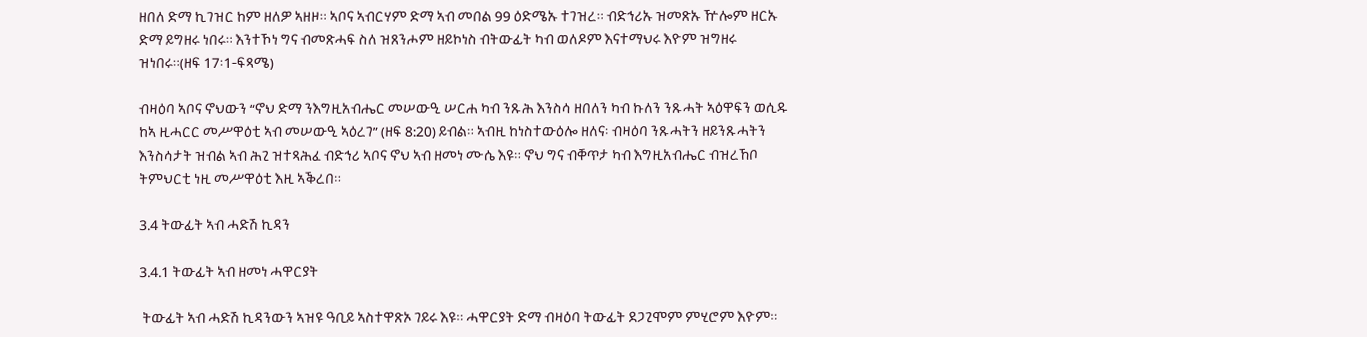ዘበለ ድማ ኪገዝር ከም ዘለዎ ኣዘዞ። ኣቦና ኣብርሃም ድማ ኣብ መበል 99 ዕድሜኡ ተገዝረ። ብድኅሪኡ ዝመጽኡ ዅሎም ዘርኡ ድማ ይግዘሩ ነበሩ። እንተኾነ ግና ብመጽሓፍ ስለ ዝጸንሖም ዘይኮነስ ብትውፊት ካብ ወለዶም እናተማህሩ እዮም ዝግዘሩ ዝነበሩ።(ዘፍ 17፡1-ፍጻሜ)

ብዛዕባ ኣቦና ኖህውን “ኖህ ድማ ንእግዚአብሔር መሠውዒ ሠርሐ ካብ ንጹሕ እንስሳ ዘበለን ካብ ኩለን ንጹሓት ኣዕዋፍን ወሲዱ ከኣ ዚሓርር መሥዋዕቲ ኣብ መሠውዒ ኣዕረገ” (ዘፍ 8:20) ይብል። ኣብዚ ከነስተውዕሎ ዘለና፡ ብዛዕባ ንጹሓትን ዘይንጹሓትን እንስሳታት ዝብል ኣብ ሕጊ ዝተጻሕፈ ብድኅሪ ኣቦና ኖህ ኣብ ዘመነ ሙሴ እዩ። ኖህ ግና ብቐጥታ ካብ እግዚአብሔር ብዝረኸቦ ትምህርቲ ነዚ መሥዋዕቲ እዚ ኣቕረበ።

3.4 ትውፊት ኣብ ሓድሽ ኪዳን

3.4.1 ትውፊት ኣብ ዘመነ ሓዋርያት

 ትውፊት ኣብ ሓድሽ ኪዳንውን ኣዝዩ ዓቢይ ኣስተዋጽኦ ገይሩ እዩ። ሓዋርያት ድማ ብዛዕባ ትውፊት ደጋጊሞም ምሂሮም እዮም።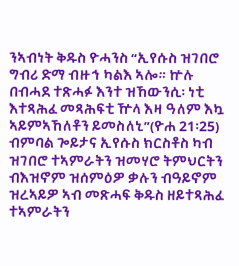ንኣብነት ቅዱስ ዮሓንስ “ኢየሱስ ዝገበሮ ግብሪ ድማ ብዙኅ ካልእ ኣሎ። ኵሉ በብሓደ ተጽሓፉ እንተ ዝኸውንሲ፡ ነቲ እተጻሕፈ መጻሕፍቲ ዅላ እዛ ዓለም እኳ ኣይምኣኸለቶን ይመስለኒ”(ዮሐ 21፡25) ብምባል ጐይታና ኢየሱስ ክርስቶስ ካብ ዝገበሮ ተኣምራትን ዝመሃሮ ትምህርትን ብእዝኖም ዝሰምዕዎ ቃሉን ብዓይኖም ዝረኣይዎ ኣብ መጽሓፍ ቅዱስ ዘይተጻሕፈ ተኣምራትን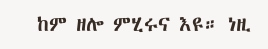ከም ዘሎ ምሂሩና እዩ። ነዚ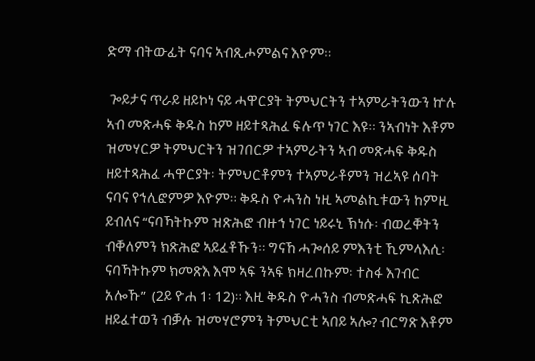ድማ ብትውፊት ናባና ኣብጺሖምልና እዮም።

 ጐይታና ጥራይ ዘይኮነ ናይ ሓዋርያት ትምህርትን ተኣምራትንውን ኵሉ ኣብ መጽሓፍ ቅዱስ ከም ዘይተጻሕፈ ፍሉጥ ነገር እዩ። ንኣብነት እቶም ዝመሃርዎ ትምህርትን ዝገበርዎ ተኣምራትን ኣብ መጽሓፍ ቅዱስ ዘይተጻሕፈ ሓዋርያት፡ ትምህርቶምን ተኣምራቶምን ዝረኣዩ ሰባት ናባና የኅሊፎምዎ እዮም። ቅዱስ ዮሓንስ ነዚ ኣመልኪቱውን ከምዚ ይብለና “ናባኻትኩም ዝጽሕፎ ብዙኅ ነገር ነይሩኒ ኽነሱ፡ ብወረቐትን ብቐለምን ክጽሕፎ ኣይፈቶኹን። ግናኸ ሓጐሰይ ምእንቲ ኺምላእሲ፡ ናባኻትኩም ክመጽእ እሞ ኣፍ ንኣፍ ክዛረበኩም፡ ተስፋ እገብር አሎኹ”  (2ይ ዮሐ 1፡ 12)። እዚ ቅዱስ ዮሓንስ ብመጽሓፍ ኪጽሕፎ ዘይፈተወን ብቓሉ ዝመሃሮምን ትምህርቲ ኣበይ ኣሎ? ብርግጽ እቶም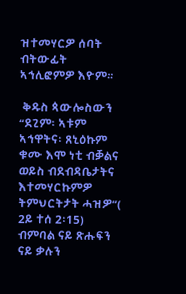ዝተመሃርዎ ሰባት ብትውፊት ኣኅሊፎምዎ እዮም።

 ቅዱስ ጳውሎስውን “ደጊም፡ ኣቱም ኣኅዋትና፡ ጸኒዕኩም ቁሙ እሞ ነቲ ብቓልና ወይስ ብደብዳቤታትና እተመሃርኩምዎ ትምህርትታት ሓዝዎ”( 2ይ ተሰ 2፡15) ብምባል ናይ ጽሑፍን ናይ ቃሉን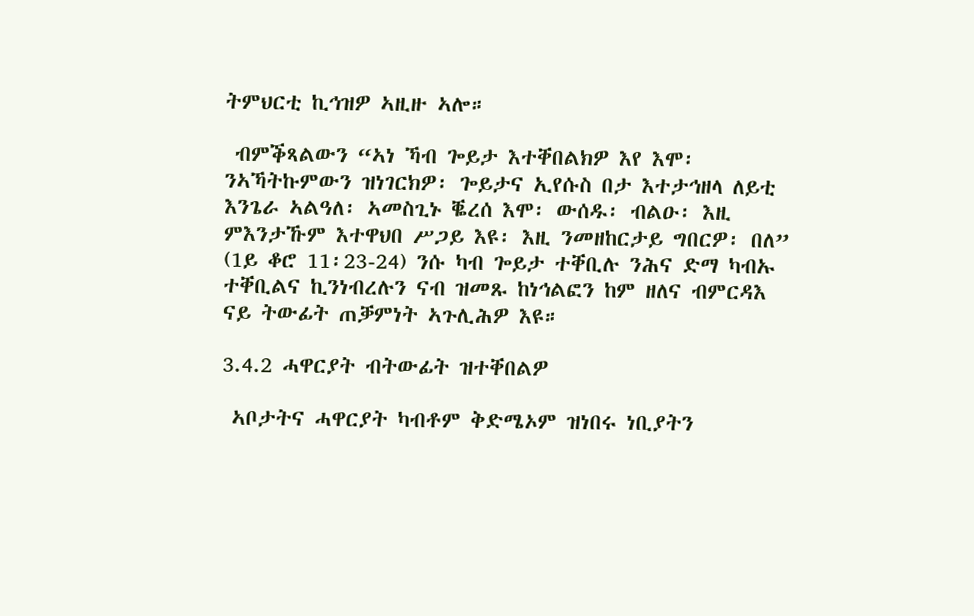ትምህርቲ ኪኅዝዎ ኣዚዙ ኣሎ።

 ብምቕጻልውን “ኣነ ኻብ ጐይታ እተቐበልክዎ እየ እሞ፡ ንኣኻትኩምውን ዝነገርክዎ፡ ጐይታና ኢየሱስ በታ እተታኅዘላ ለይቲ እንጌራ ኣልዓለ፡ ኣመስጊኑ ቘረሰ እሞ፡ ውሰዱ፡ ብልዑ፡ እዚ ምእንታኹም እተዋህበ ሥጋይ እዩ፡ እዚ ንመዘከርታይ ግበርዎ፡ በለ” (1ይ ቆሮ 11፡23-24) ንሱ ካብ ጐይታ ተቐቢሉ ንሕና ድማ ካብኡ ተቐቢልና ኪንነብረሉን ናብ ዝመጹ ከነኅልፎን ከም ዘለና ብምርዳእ ናይ ትውፊት ጠቓምነት ኣጉሊሕዎ እዩ።

3.4.2 ሓዋርያት ብትውፊት ዝተቐበልዎ

 ኣቦታትና ሓዋርያት ካብቶም ቅድሜኦም ዝነበሩ ነቢያትን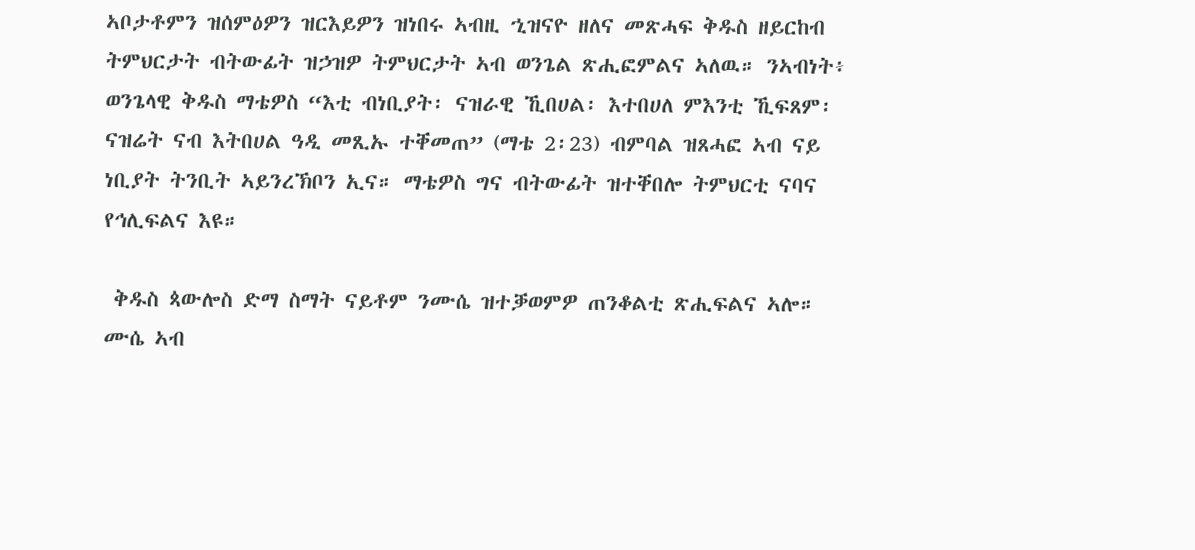ኣቦታቶምን ዝሰምዕዎን ዝርእይዎን ዝነበሩ ኣብዚ ኂዝናዮ ዘለና መጽሓፍ ቅዱስ ዘይርከብ ትምህርታት ብትውፊት ዝኃዝዎ ትምህርታት ኣብ ወንጌል ጽሒፎምልና ኣለዉ። ንኣብነት፥ ወንጌላዊ ቅዱስ ማቴዎስ “እቲ ብነቢያት፡ ናዝራዊ ኺበሀል፡ እተበሀለ ምእንቲ ኺፍጸም፡ ናዝሬት ናብ እትበሀል ዓዲ መጺኡ ተቐመጠ” (ማቴ 2፡23) ብምባል ዝጸሓፎ ኣብ ናይ ነቢያት ትንቢት ኣይንረኽቦን ኢና። ማቴዎስ ግና ብትውፊት ዝተቐበሎ ትምህርቲ ናባና የኅሊፍልና እዩ።

 ቅዱስ ጳውሎስ ድማ ስማት ናይቶም ንሙሴ ዝተቓወምዎ ጠንቆልቲ ጽሒፍልና ኣሎ። ሙሴ ኣብ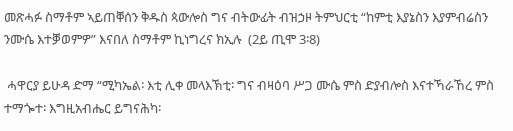መጽሓፉ ስማቶም ኣይጠቐሰን ቅዱስ ጳውሎስ ግና ብትውፊት ብዝኃዞ ትምህርቲ “ከምቲ እያኔስን እያምብሬስን ንሙሴ እተቓወምዎ” እናበለ ስማቶም ኪነግረና ክኢሉ  (2ይ ጢሞ 3፡8)

 ሓዋርያ ይሁዳ ድማ “ሚካኤል፡ እቲ ሊቀ መላእኽቲ፡ ግና ብዛዕባ ሥጋ ሙሴ ምስ ድያብሎስ እናተኻራኸረ ምስ ተማጐተ፡ እግዚአብሔር ይግናሕካ፡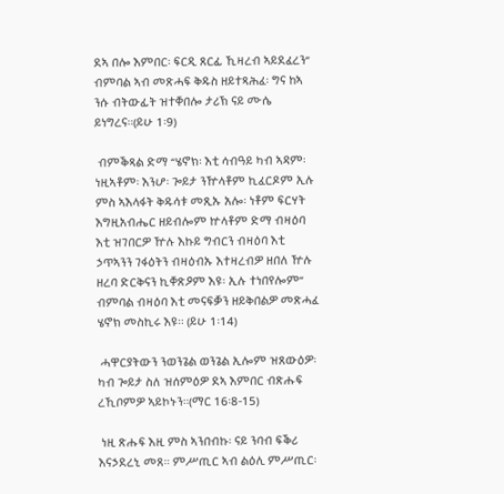ደኣ በሎ እምበር፡ ፍርዲ ጸርፊ ኺዛረብ ኣይደፈረን” ብምባል ኣብ መጽሓፍ ቅዱስ ዘይተጻሕፈ፡ ግና ከኣ ንሱ ብትውፊት ዝተቐበሎ ታሪኽ ናይ ሙሴ ይነግረና።(ይሁ 1፡9)

 ብምቕጻል ድማ “ሄኖክ፡ እቲ ሳብዓይ ካብ ኣዳም፡ ነዚኣቶም፡ እንሆ፡ ጐይታ ንዅላቶም ኪፈርዶም ኢሉ ምስ ኣእላፋት ቅዱሳቱ መጺኡ አሎ፡ ነቶም ፍርሃት እግዚአብሔር ዘይብሎም ኵላቶም ድማ ብዛዕባ እቲ ዝገበርዎ ዅሉ እኩይ ግብርን ብዛዕባ እቲ ኃጥኣንን ገፋዕትን ብዛዕብኡ እተዛረብዎ ዘበለ ዅሉ ዘረባ ድርቅናን ኪቐጽዖም እዩ፡ ኢሉ ተነበየሎም” ብምባል ብዛዕባ እቲ መናፍቓን ዘይቅበልዎ መጽሓፈ ሄኖክ መስኪሩ እዩ። (ይሁ 1፡14)

 ሓዋርያትውን ንወንጌል ወንጌል ኢሎም ዝጸውዕዎ፡ ካብ ጐይታ ስለ ዝሰምዕዎ ደኣ እምበር ብጽሑፍ ረኺቦምዎ ኣይኮኑን።(ማር 16፡8-15)

 ነዚ ጽሑፍ እዚ ምስ ኣንበብኩ፡ ናይ ንባብ ፍቕሪ እናኃደረኒ መጸ። ምሥጢር ኣብ ልዕሊ ምሥጢር፡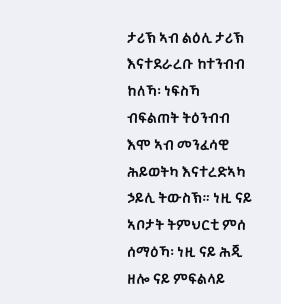ታሪኽ ኣብ ልዕሊ ታሪኽ እናተደራረቡ ከተንብብ ከለኻ፡ ነፍስኻ ብፍልጠት ትዕንብብ እሞ ኣብ መንፈሳዊ ሕይወትካ እናተረድኣካ ኃይሊ ትውስኽ። ነዚ ናይ ኣቦታት ትምህርቲ ምሰ ሰማዕኻ፡ ነዚ ናይ ሕጂ ዘሎ ናይ ምፍልላይ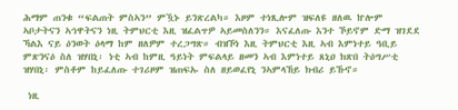ሕማም ጠንቁ “ፍልጠት ምስኣን” ምዃኑ ይንጽረልካ። እዞም ተነጺሎም ዝፍለዩ ዘለዉ ኵሎም ኣቦታትናን ኣኅዋትናን ነዚ ትምህርቲ እዚ ዝፈልጥዎ ኣይመስለንን። እናፈለጡ እንተ ኾይኖም ድማ ዝገደደ ኻልእ ናይ ዕንወት ዕላማ ከም ዘለዎም ተረጋግጽ። ብዝኾነ እዚ ትምህርቲ እዚ ኣብ እምነተይ ዓቢይ ምጽንናዕ ስለ ዝሃበኒ፡ ነቲ ኣብ ከምዚ ዓይነት ምፍልላይ ዘመን ኣብ እምነተይ ጸኒዐ ክጽበ ትዕግሥቲ ዝሃበኒ፡ ምስቶም ከይፈለጡ ተገሪዞም ዝጠፍኡ ስለ ዘይወፈየኒ ንኣምላኸይ ክብሪ ይኹኖ።

 ነዚ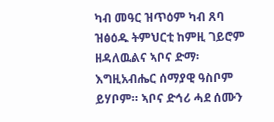ካብ መዓር ዝጥዕም ካብ ጸባ ዝፅዕዱ ትምህርቲ ከምዚ ገይሮም ዘዳለዉልና ኣቦና ድማ፡ እግዚአብሔር ሰማያዊ ዓስቦም ይሃቦም። ኣቦና ድኅሪ ሓደ ሰሙን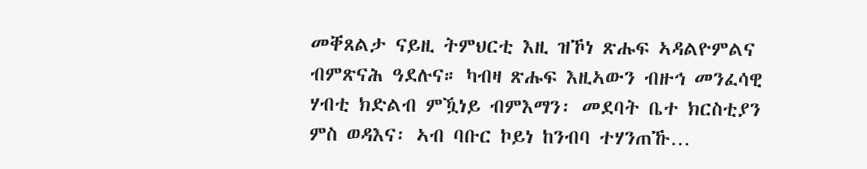መቐጸልታ ናይዚ ትምህርቲ እዚ ዝኾነ ጽሑፍ ኣዳልዮምልና ብምጽናሕ ዓደሉና። ካብዛ ጽሑፍ እዚኣውን ብዙኅ መንፈሳዊ ሃብቲ ክድልብ ምዃነይ ብምእማን፡ መደባት ቤተ ክርስቲያን ምስ ወዳእና፡ ኣብ ባቡር ኮይነ ከንብባ ተሃንጠኹ…